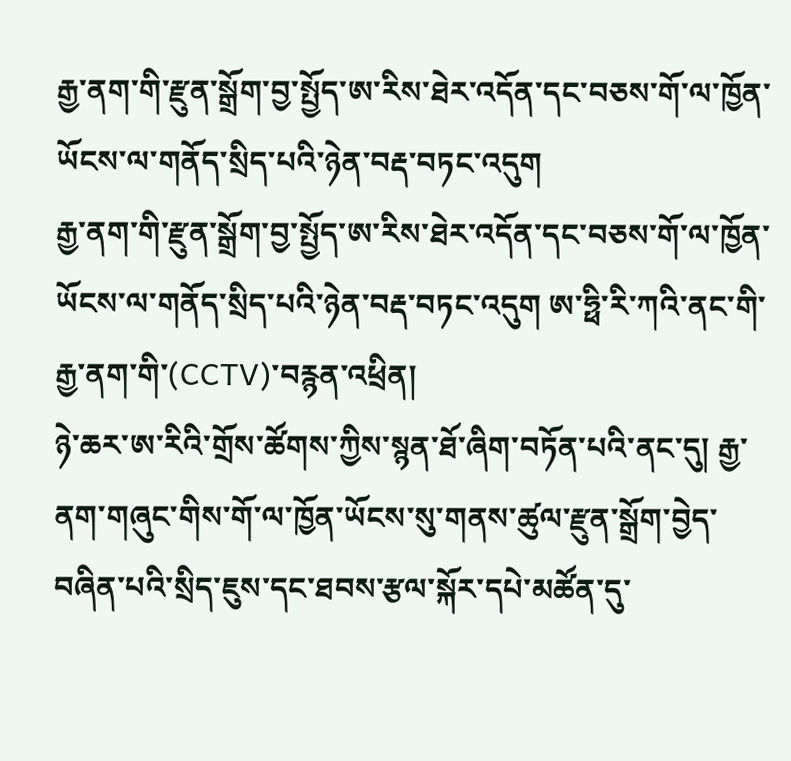རྒྱ་ནག་གི་རྫུན་སྒྲོག་བྱ་སྤྱོད་ཨ་རིས་ཐེར་འདོན་དང་བཅས་གོ་ལ་ཁྱོན་ཡོངས་ལ་གནོད་སྲིད་པའི་ཉེན་བརྡ་བཏང་འདུག
རྒྱ་ནག་གི་རྫུན་སྒྲོག་བྱ་སྤྱོད་ཨ་རིས་ཐེར་འདོན་དང་བཅས་གོ་ལ་ཁྱོན་ཡོངས་ལ་གནོད་སྲིད་པའི་ཉེན་བརྡ་བཏང་འདུག ཨ་ཧྥི་རི་ཀའི་ནང་གི་རྒྱ་ནག་གི་(CCTV)་བརྙན་འཕྲིན།
ཉེ་ཆར་ཨ་རིའི་གྲོས་ཚོགས་ཀྱིས་སྙན་ཐོ་ཞིག་བཏོན་པའི་ནང་དུ། རྒྱ་ནག་གཞུང་གིས་གོ་ལ་ཁྱོན་ཡོངས་སུ་གནས་ཚུལ་རྫུན་སྒྲོག་བྱེད་བཞིན་པའི་སྲིད་ཇུས་དང་ཐབས་རྩལ་སྐོར་དཔེ་མཚོན་དུ་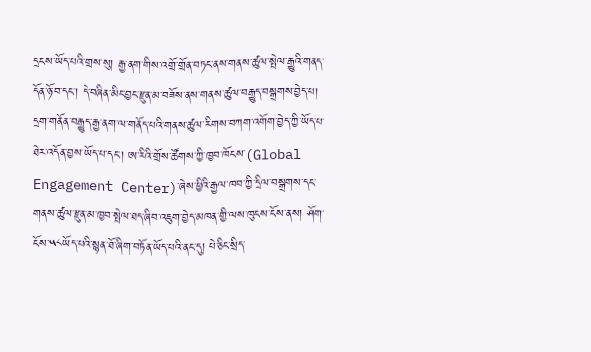དྲངས་ཡོད་པའི་གྲས་སུ། རྒྱ་ནག་གིས་འགྲོ་གྲོན་བཏང་ནས་གནས་ཚུལ་སྤེལ་རྒྱུའི་གནད་དོན་ཉོ་བ་དང་། དེ་བཞིན་མིང་བྱང་རྫུན་མ་བཟོས་ནས་གནས་ཚུལ་བརྒྱུད་བསྒྲགས་བྱེད་པ། དྲག་གནོན་བརྒྱུད་རྒྱ་ནག་ལ་གནོད་པའི་གནས་ཚུལ་རིགས་བཀག་འགོག་བྱེད་ཀྱི་ཡོད་པ་ཐེར་འདོན་བྱས་ཡོད་པ་དང་། ཨ་རིའི་གྲོས་ཚོགས་ཀྱི་ཁྱབ་ཁོངས་(Global Engagement Center)་ཞེས་ཕྱིའི་རྒྱལ་ཁབ་ཀྱི་དྲིལ་བསྒྲགས་དང་གནས་ཚུལ་རྫུན་མ་ཁྱབ་སྤེལ་ཐད་ཞིབ་འཇུག་བྱེད་མཁན་གྱི་ལས་ཁུངས་ངོས་ནས། ཤོག་ངོས་༥༨ཡོད་པའི་སྙན་ཐོ་ཞིག་བཏོན་ཡོད་པའི་ནང་དུ། པེ་ཅིང་སྲིད་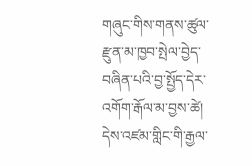གཞུང་གིས་གནས་ཚུལ་རྫུན་མ་ཁྱབ་སྤེལ་བྱེད་བཞིན་པའི་བྱ་སྤྱོད་དེར་འགོག་རྒོལ་མ་བྱས་ཚེ། དེས་འཛམ་གླིང་གི་རྒྱལ་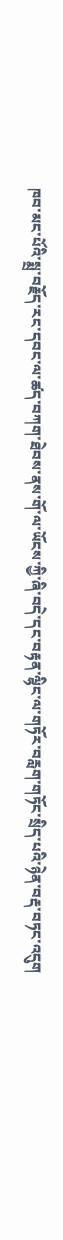ཁབ་མང་པོའི་སྨྲ་བརྗོད་རང་དབང་ལ་ཚད་བཀག་ཐེབས་ནས་གོ་ལ་ཡོངས་ཀྱི་ཞི་བདེ་དང་བརྟན་ལྷིང་ལ་གཏོར་བརླག་གཏོང་སྲིད་པའི་ཉེན་བརྡ་བཏང་འདུག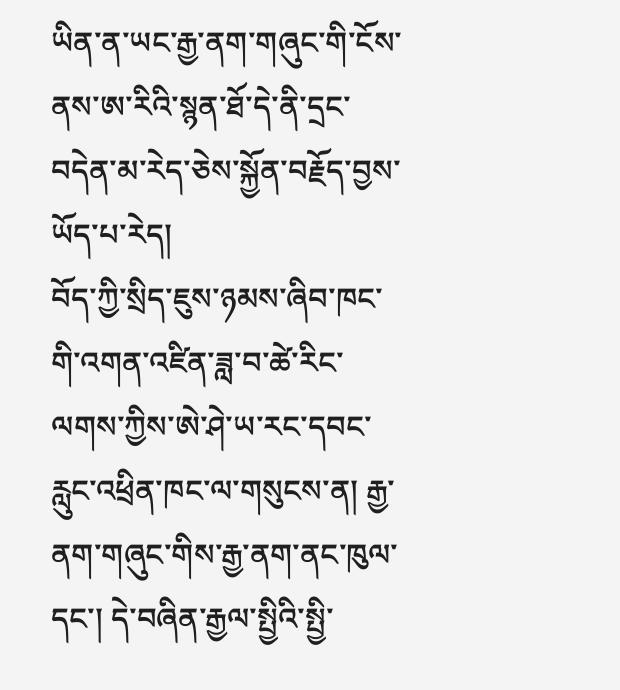ཡིན་ན་ཡང་རྒྱ་ནག་གཞུང་གི་ངོས་ནས་ཨ་རིའི་སྙན་ཐོ་དེ་ནི་དྲང་བདེན་མ་རེད་ཅེས་སྐྱོན་བརྗོད་བྱས་ཡོད་པ་རེད།
བོད་ཀྱི་སྲིད་ཇུས་ཉམས་ཞིབ་ཁང་གི་འགན་འཛིན་ཟླ་བ་ཚེ་རིང་ལགས་ཀྱིས་ཨེ་ཤེ་ཡ་རང་དབང་རླུང་འཕྲིན་ཁང་ལ་གསུངས་ན། རྒྱ་ནག་གཞུང་གིས་རྒྱ་ནག་ནང་ཁུལ་དང་། དེ་བཞིན་རྒྱལ་སྤྱིའི་སྤྱི་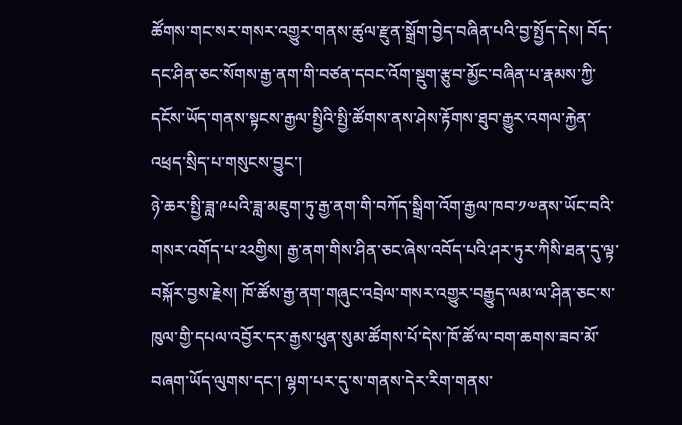ཚོགས་གང་སར་གསར་འགྱུར་གནས་ཚུལ་རྫུན་སྒྲོག་བྱེད་བཞིན་པའི་བྱ་སྤྱོད་དེས། བོད་དང་ཤིན་ཅང་སོགས་རྒྱ་ནག་གི་བཙན་དབང་འོག་སྡུག་རྩུབ་མྱོང་བཞིན་པ་རྣམས་ཀྱི་དངོས་ཡོད་གནས་སྟངས་རྒྱལ་སྤྱིའི་སྤྱི་ཚོགས་ནས་ཤེས་རྟོགས་ཐུབ་རྒྱུར་འགལ་རྐྱེན་འཕྲད་སྲིད་པ་གསུངས་བྱུང་།
ཉེ་ཆར་སྤྱི་ཟླ་༩པའི་ཟླ་མཇུག་ཏུ་རྒྱ་ནག་གི་བཀོད་སྒྲིག་འོག་རྒྱལ་ཁབ་༡༧ནས་ཡོང་བའི་གསར་འགོད་པ་༢༢གྱིས། རྒྱ་ནག་གིས་ཤིན་ཅང་ཞེས་འབོད་པའི་ཤར་ཏུར་ཀིསི་ཐན་དུ་ལྟ་བསྐོར་བྱས་རྗེས། ཁོ་ཚོས་རྒྱ་ནག་གཞུང་འབྲེལ་གསར་འགྱུར་བརྒྱུད་ལམ་ལ་ཤིན་ཅང་ས་ཁུལ་གྱི་དཔལ་འབྱོར་དར་རྒྱས་ཕུན་སུམ་ཚོགས་པོ་དེས་ཁོ་ཚོ་ལ་བག་ཆགས་ཟབ་མོ་བཞག་ཡོད་ལུགས་དང་། ལྷག་པར་དུ་ས་གནས་དེར་རིག་གནས་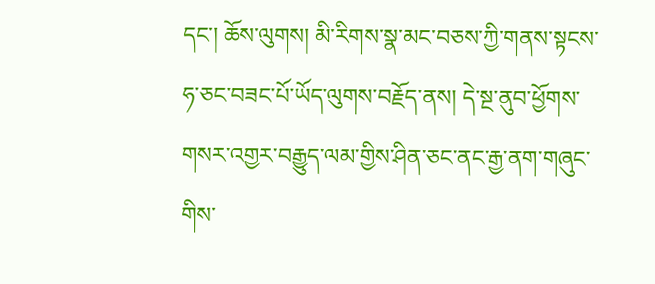དང་། ཆོས་ལུགས། མི་རིགས་སྣ་མང་བཅས་ཀྱི་གནས་སྟངས་ཧ་ཅང་བཟང་པོ་ཡོད་ལུགས་བརྗོད་ནས། དེ་སྔ་ནུབ་ཕྱོགས་གསར་འགྱར་བརྒྱུད་ལམ་གྱིས་ཤིན་ཅང་ནང་རྒྱ་ནག་གཞུང་གིས་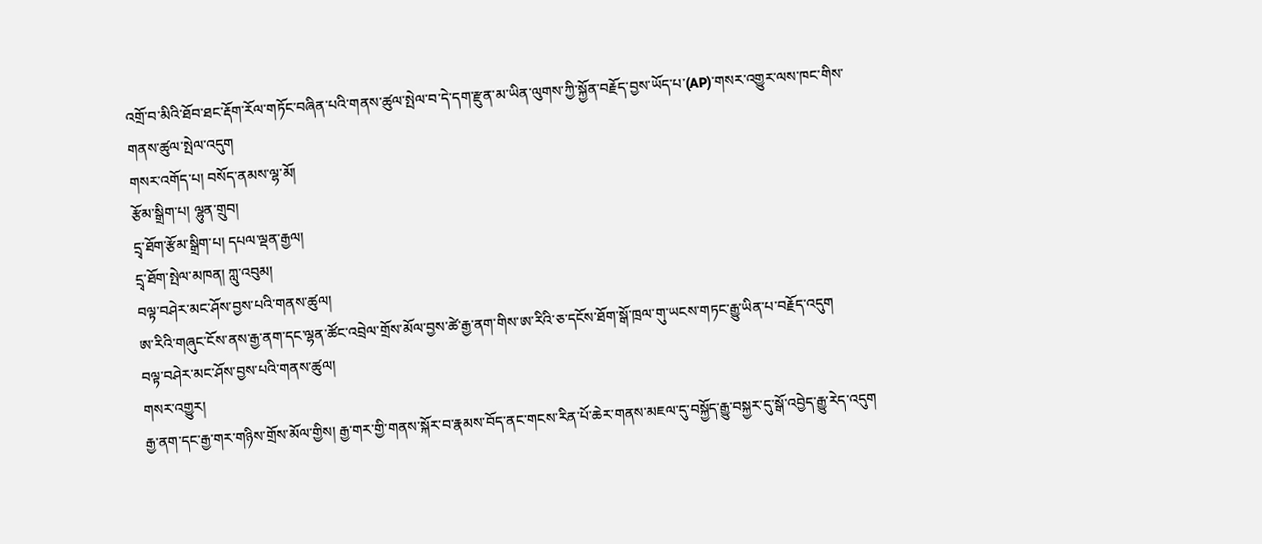འགྲོ་བ་མིའི་ཐོབ་ཐང་རྡོག་རོལ་གཏོང་བཞིན་པའི་གནས་ཚུལ་སྤེལ་བ་དེ་དག་རྫུན་མ་ཡིན་ལུགས་ཀྱི་སྐྱོན་བརྗོད་བྱས་ཡོད་པ་(AP)་གསར་འགྱུར་ལས་ཁང་གིས་གནས་ཚུལ་སྤེལ་འདུག
གསར་འགོད་པ། བསོད་ནམས་ལྷ་མོ།
རྩོམ་སྒྲིག་པ། ལྷུན་གྲུབ།
དྲྭ་ཐོག་རྩོམ་སྒྲིག་པ། དཔལ་ལྡན་རྒྱལ།
དྲྭ་ཐོག་སྤེལ་མཁན། ཀླུ་འབུམ།
བལྟ་བཤེར་མང་ཤོས་བྱས་པའི་གནས་ཚུལ།
ཨ་རིའི་གཞུང་ངོས་ནས་རྒྱ་ནག་དང་ལྷན་ཚོང་འབྲེལ་གྲོས་མོལ་བྱས་ཚེ་རྒྱ་ནག་གིས་ཨ་རིའི་ཅ་དངོས་ཐོག་སྒོ་ཁྲལ་གུ་ཡངས་གཏང་རྒྱུ་ཡིན་པ་བརྗོད་འདུག
བལྟ་བཤེར་མང་ཤོས་བྱས་པའི་གནས་ཚུལ།
གསར་འགྱུར།
རྒྱ་ནག་དང་རྒྱ་གར་གཉིས་གྲོས་མོལ་གྱིས། རྒྱ་གར་གྱི་གནས་སྐོར་བ་རྣམས་བོད་ནང་གངས་རིན་པོ་ཆེར་གནས་མཇལ་དུ་བསྐྱོད་རྒྱུ་བསྐྱར་དུ་སྒོ་འབྱེད་རྒྱུ་རེད་འདུག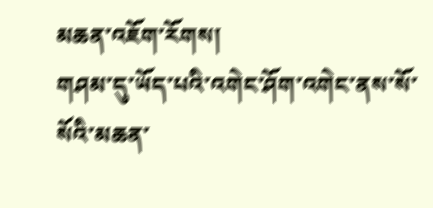མཆན་འཇོག་རོགས།
གཤམ་དུ་ཡོད་པའི་འགེང་ཤོག་འགེང་ནས་སོ་སོའི་མཆན་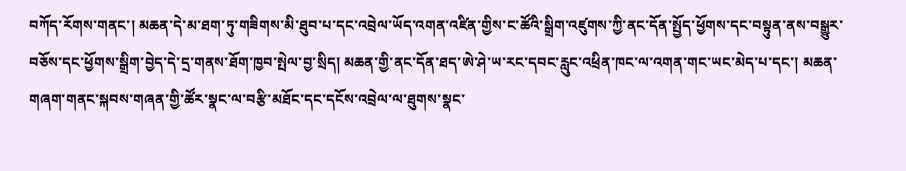བཀོད་རོགས་གནང་། མཆན་དེ་མ་ཐག་ཏུ་གཟིགས་མི་ཐུབ་པ་དང་འབྲེལ་ཡོད་འགན་འཛིན་གྱིས་ང་ཚོའི་སྒྲིག་འཛུགས་ཀྱི་ནང་དོན་སྤྱོད་ཕྱོགས་དང་བསྟུན་ནས་བསྒྱུར་བཅོས་དང་ཕྱོགས་སྒྲིག་བྱེད་དེ་དྲ་གནས་ཐོག་ཁྱབ་སྤེལ་བྱ་སྲིད། མཆན་གྱི་ནང་དོན་ཐད་ཨེ་ཤེ་ཡ་རང་དབང་རླུང་འཕྲིན་ཁང་ལ་འགན་གང་ཡང་མེད་པ་དང་། མཆན་གཞག་གནང་སྐབས་གཞན་གྱི་ཚོར་སྣང་ལ་བརྩི་མཐོང་དང་དངོས་འབྲེལ་ལ་ཐུགས་སྣང་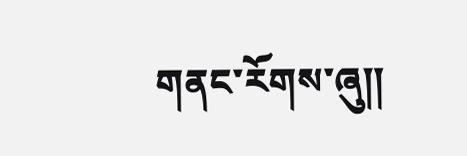གནང་རོགས་ཞུ༎